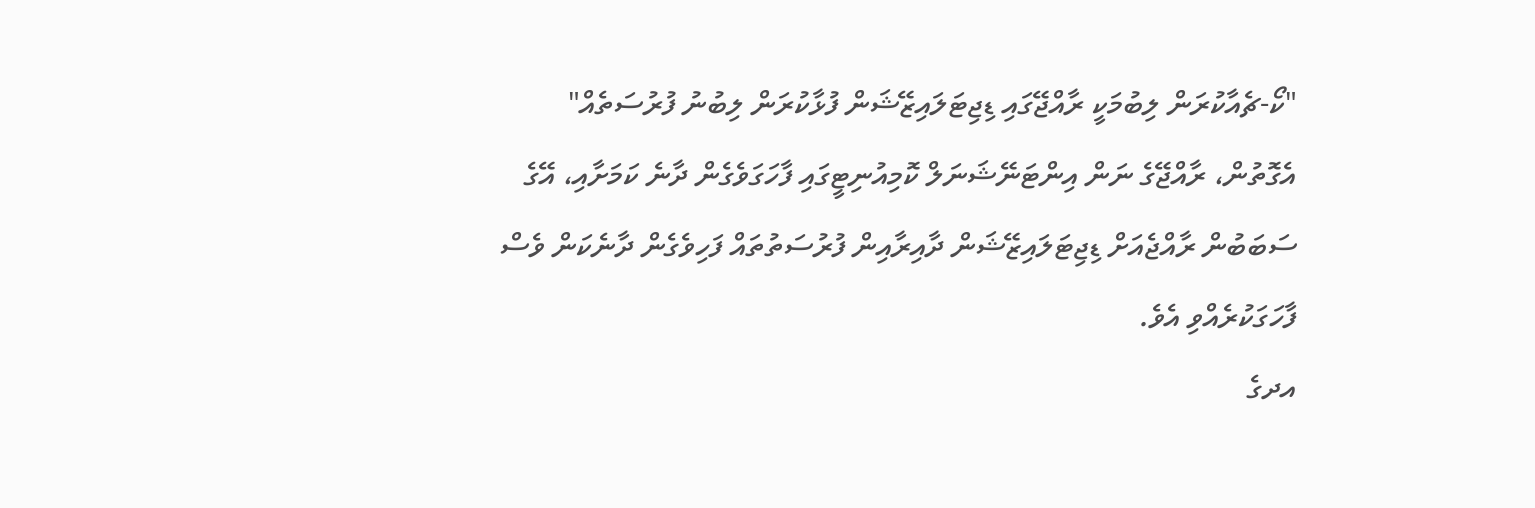"ކޯ-ޗެއާކުރަން ލިބުމަކީ ރާއްޖޭގައި ޑިޖިޓަލައިޒޭޝަން ފުޅާކުރަން ލިބުނު ފުރުސަތެއް"
އެގޮތުން، ރާއްޖޭގެ ނަން އިންޓަނޭޝަނަލް ކޮމިއުނިޓީގައި ފާހަގަވެގެން ދާނެ ކަމަށާއި، އޭގެ ސަބަބުން ރާއްޖެއަށް ޑިޖިޓަލައިޒޭޝަން ދާއިރާއިން ފުރުސަތުތައް ފަހިވެގެން ދާނެކަން ވެސް ފާހަގަކުރެއްވި އެވެ.
އދގެ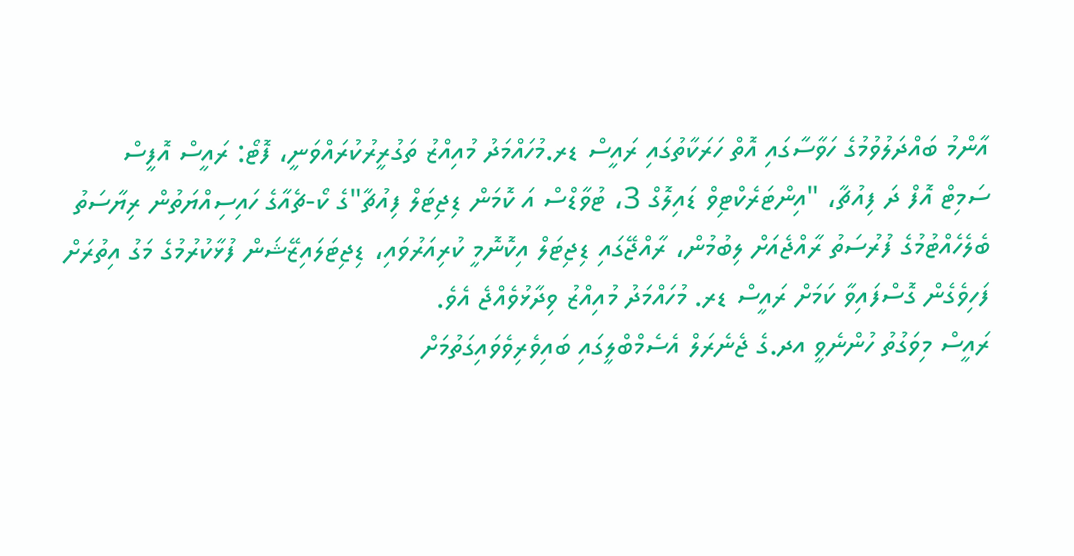އާންމު ބައްދަލުވުމުގެ ހަވާސާގައި އޮތް ހަރަކާތުގައި ރައީސް ޑރ.މުހައްމަދު މުއިއްޒު ތަގުރީރުކުރައްވަނީ، ފޮޓޯ: ރައީސް އޮފީސް
ސަމިޓް އޮފް ދަ ފިއުޗާ، "އިންޓަރެކްޓިވް ޑައިލޮގް 3، ޓުވާޑްސް އަ ކޮމަން ޑިޖިޓަލް ފިއުޗާ"ގެ ކޯ-ޗެއާގެ ހައިސިއްޔަތުން ރިޔާސަތު ބެލެހެއްޓުމުގެ ފުރުސަތު ރާއްޖެއަށް ލިބުމުން، ރާއްޖޭގައި ޑިޖިޓަލް އިކޮނޮމީ ކުރިއަރުވައި، ޑިޖިޓަލައިޒޭޝަން ފުޅާކުރުމުގެ މަގު އިތުރަށް ފަހިވެގެން ގޮސްފައިވާ ކަމަށް ރައީސް ޑރ. މުހައްމަދު މުއިއްޒު ވިދާޅުވެއްޖެ އެވެ.
ރައީސް މިވަގުތު ހުންނެވީ އދ.ގެ ޖެނެރަލް އެސެމްބްލީގައި ބައިވެރިވެވައިގަތުމަށް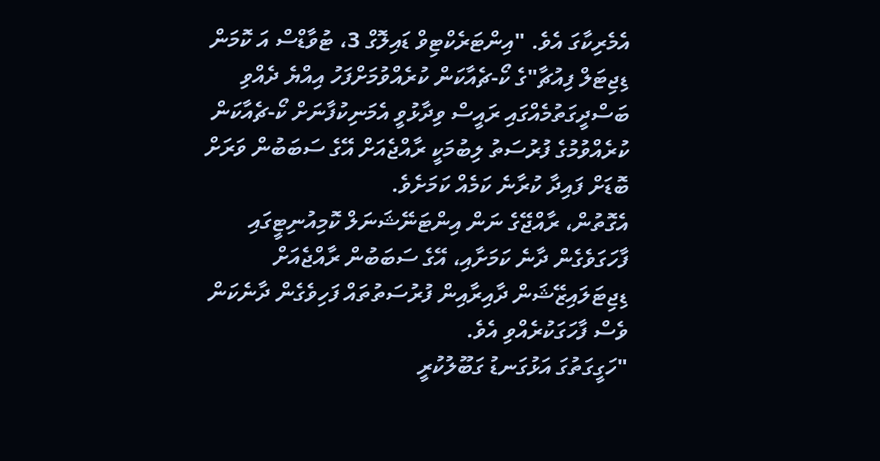އެމެރިކާގަ އެވެ. "އިންޓަރެކްޓިވް ޑައިލޮގް 3، ޓުވާޑްސް އަ ކޮމަން ޑިޖިޓަލް ފިއުޗާ"ގެ ކޯ-ޗެއާކަން ކުރެއްވުމަށްފަހު އިއްޔެ ދެއްވި ބަސްދީގަތުމެއްގައި ރައީސް ވިދާޅުވީ އެމަނިކުފާނަށް ކޯ-ޗެއާކަން ކުރެއްވުމުގެ ފުރުސަތު ލިބުމަކީ ރާއްޖެއަށް އޭގެ ސަބަބުން ވަރަށް ބޮޑަށް ފައިދާ ކުރާނެ ކަމެއް ކަމަށެވެ.
އެގޮތުން، ރާއްޖޭގެ ނަން އިންޓަނޭޝަނަލް ކޮމިއުނިޓީގައި ފާހަގަވެގެން ދާނެ ކަމަށާއި، އޭގެ ސަބަބުން ރާއްޖެއަށް ޑިޖިޓަލައިޒޭޝަން ދާއިރާއިން ފުރުސަތުތައް ފަހިވެގެން ދާނެކަން ވެސް ފާހަގަކުރެއްވި އެވެ.
"ހަގީގަތުގަ އަޅުގަނޑު ގަބޫލުކުރީ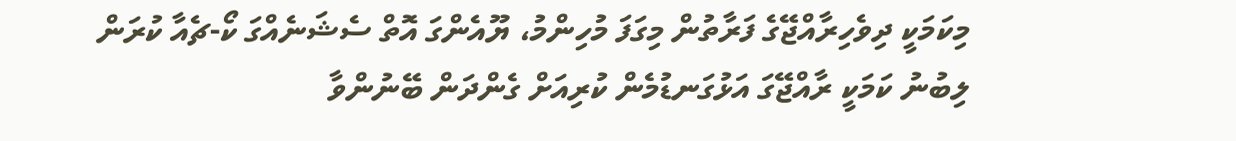މިކަމަކީ ދިވެހިރާއްޖޭގެ ފަރާތުން މިގަފަ މުހިންމު، ޔޫއެންގަ އޮތް ސެޝަނެއްގަ ކޯ-ޗެއާ ކުރަން ލިބުނު ކަމަކީ ރާއްޖޭގަ އަޅުގަނޑުމެން ކުރިއަށް ގެންދަން ބޭނުންވާ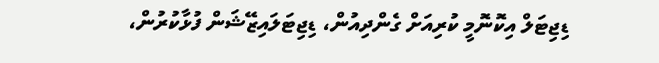ޑިޖިޓަލް އިކޮނޮމީ ކުރިއަށް ގެންދިއުން، ޑިޖިޓަލައިޒޭޝަން ފުޅާކުރުން،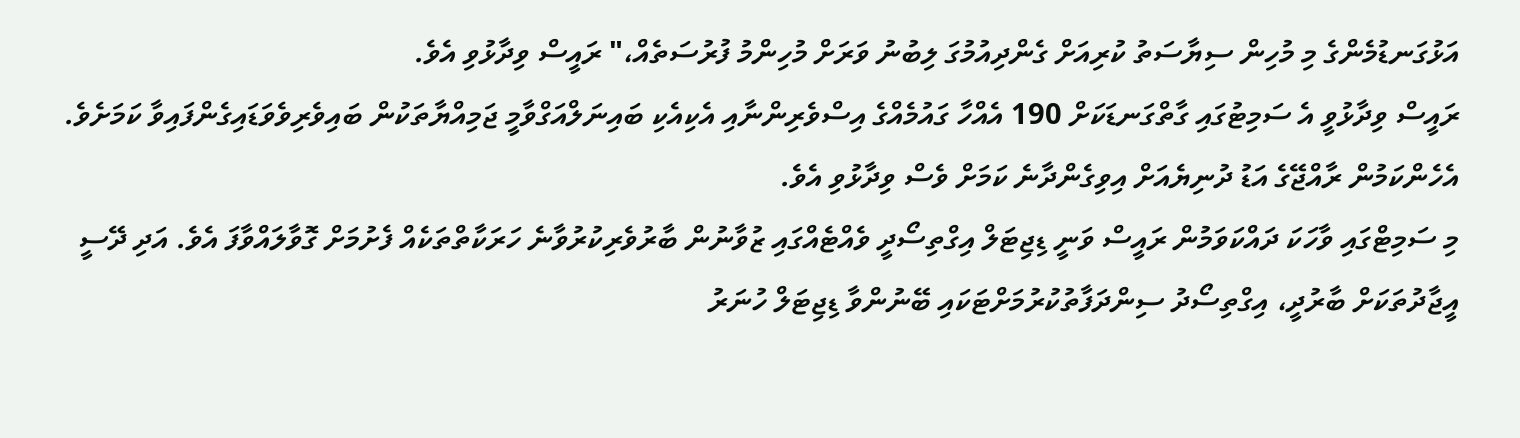އަޅުގަނޑުމެންގެ މި މުހިން ސިޔާސަތު ކުރިއަށް ގެންދިއުމުގަ ލިބުނު ވަރަށް މުހިންމު ފުރުސަތެއް،" ރައީސް ވިދާޅުވި އެވެ.
ރައީސް ވިދާޅުވީ އެ ސަމިޓުގައި ގާތްގަނޑަކަށް 190 އެއްހާ ގައުމެއްގެ އިސްވެރިންނާއި އެކިއެކި ބައިނަލްއަގްވާމީ ޖަމިއްޔާތަކުން ބައިވެރިވެވަޑައިގެންފައިވާ ކަމަށެވެ. އެހެންކަމުން ރާއްޖޭގެ އަޑު ދުނިޔެއަށް އިވިގެންދާނެ ކަމަށް ވެސް ވިދާޅުވި އެވެ.
މި ސަމިޓްގައި ވާހަކަ ދައްކަވަމުން ރައީސް ވަނީ ޑިޖިޓަލް އިގްތިސޯދީ ވެއްޓެއްގައި ޒުވާނުން ބާރުވެރިކުރުވާނެ ހަރަކާތްތަކެއް ފެށުމަށް ގޮވާލައްވާފަ އެވެ. އަދި ދޭސީ އީޖާދުތަކަށް ބާރުދީ، އިގްތިސޯދު ސިންދަފާތުކުރުމަށްޓަކައި ބޭނުންވާ ޑިޖިޓަލް ހުނަރު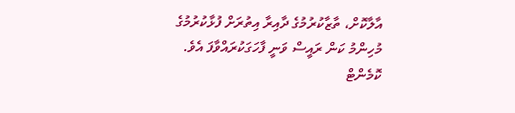އާލާކޮށް، ތާޒާކުރުމުގެ ދާއިރާ އިތުރަށް ފުޅާކުރުމުގެ މުހިންމު ކަން ރައީސް ވަނީ ފާހަގަކުރައްވާފަ އެވެ.
ކޮމެންޓް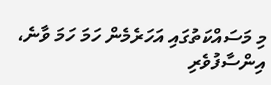މި މަސައްކަތުގައި އަހަރެމެން ހަމަ ހަމަ ވާނެ، އިންސާފުވެރި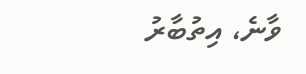ވާނެ، އިތުބާރު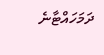ދަމަހައްޓާނެ